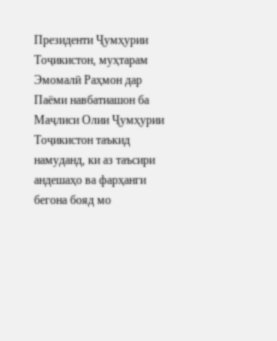Президенти Ҷумҳурии Тоҷикистон, муҳтарам Эмомалӣ Раҳмон дар Паёми навбатиашон ба Маҷлиси Олии Ҷумҳурии Тоҷикистон таъкид намуданд, ки аз таъсири андешаҳо ва фарҳанги бегона бояд мо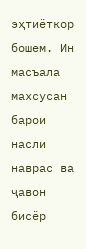эҳтиёткор бошем. Ин масъала махсусан барои насли наврас ва ҷавон бисёр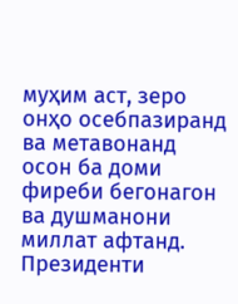муҳим аст, зеро онҳо осебпазиранд ва метавонанд осон ба доми фиреби бегонагон ва душманони миллат афтанд.
Президенти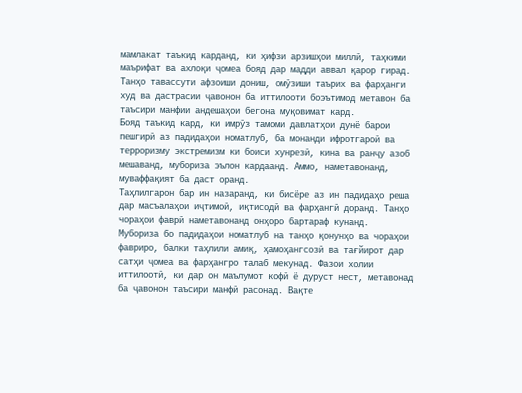мамлакат таъкид карданд, ки ҳифзи арзишҳои миллӣ, таҳкими маърифат ва ахлоқи ҷомеа бояд дар мадди аввал қарор гирад. Танҳо тавассути афзоиши дониш, омӯзиши таърих ва фарҳанги худ ва дастрасии ҷавонон ба иттилооти боэътимод метавон ба таъсири манфии андешаҳои бегона муқовимат кард.
Бояд таъкид кард, ки имрӯз тамоми давлатҳои дунё барои пешгирӣ аз падидаҳои номатлуб, ба монанди ифротгароӣ ва терроризму экстремизм ки боиси хунрезӣ, кина ва ранҷу азоб мешаванд, мубориза эълон кардаанд. Аммо, наметавонанд, муваффақият ба даст оранд.
Таҳлилгарон бар ин назаранд, ки бисёре аз ин падидаҳо реша дар масъалаҳои иҷтимоӣ, иқтисодӣ ва фарҳангӣ доранд. Танҳо чораҳои фаврӣ наметавонанд онҳоро бартараф кунанд.
Мубориза бо падидаҳои номатлуб на танҳо қонунҳо ва чораҳои фавриро, балки таҳлили амиқ, ҳамоҳангсозӣ ва тағйирот дар сатҳи ҷомеа ва фарҳангро талаб мекунад. Фазои холии иттилоотӣ, ки дар он маълумот кофӣ ё дуруст нест, метавонад ба ҷавонон таъсири манфӣ расонад. Вақте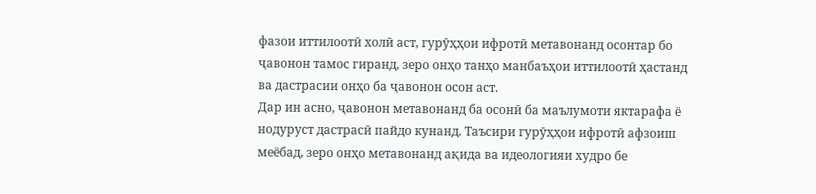фазои иттилоотӣ холӣ аст, гурӯҳҳои ифротӣ метавонанд осонтар бо ҷавонон тамос гиранд, зеро онҳо танҳо манбаъҳои иттилоотӣ ҳастанд ва дастрасии онҳо ба ҷавонон осон аст.
Дар ин асно, ҷавонон метавонанд ба осонӣ ба маълумоти яктарафа ё нодуруст дастрасӣ пайдо кунанд. Таъсири гурӯҳҳои ифротӣ афзоиш меёбад, зеро онҳо метавонанд ақида ва идеологияи худро бе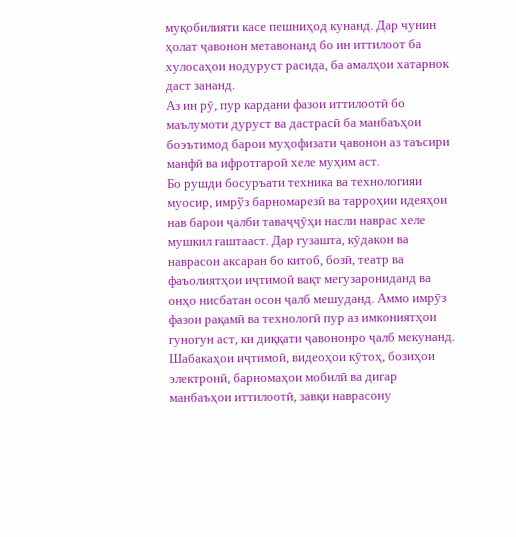муқобилияти касе пешниҳод кунанд. Дар чунин ҳолат ҷавонон метавонанд бо ин иттилоот ба хулосаҳои нодуруст расида, ба амалҳои хатарнок даст зананд.
Аз ин рӯ, пур кардани фазои иттилоотӣ бо маълумоти дуруст ва дастрасӣ ба манбаъҳои боэътимод барои муҳофизати ҷавонон аз таъсири манфӣ ва ифротгароӣ хеле муҳим аст.
Бо рушди босуръати техника ва технологияи муосир, имрўз барномарезӣ ва тарроҳии идеяҳои нав барои ҷалби таваҷҷӯҳи насли наврас хеле мушкил гаштааст. Дар гузашта, кӯдакон ва наврасон аксаран бо китоб, бозӣ, театр ва фаъолиятҳои иҷтимоӣ вақт мегузарониданд ва онҳо нисбатан осон ҷалб мешуданд. Аммо имрӯз фазои рақамӣ ва технологӣ пур аз имкониятҳои гуногун аст, ки диққати ҷавононро ҷалб мекунанд. Шабакаҳои иҷтимоӣ, видеоҳои кӯтоҳ, бозиҳои электронӣ, барномаҳои мобилӣ ва дигар манбаъҳои иттилоотӣ, завқи наврасону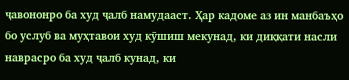ҷавононро ба худ ҷалб намудааст. Ҳар кадоме аз ин манбаъҳо бо услуб ва муҳтавои худ кӯшиш мекунад, ки диққати насли наврасро ба худ ҷалб кунад, ки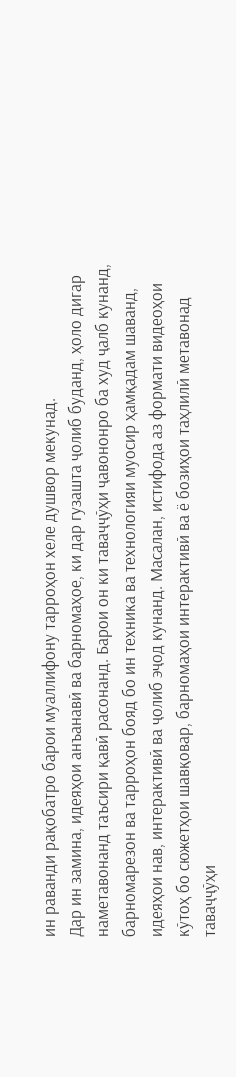ин раванди рақобатро барои муаллифону тарроҳон хеле душвор мекунад.
Дар ин замина, идеяҳои анъанавӣ ва барномаҳое, ки дар гузашта ҷолиб буданд, ҳоло дигар наметавонанд таъсири қавӣ расонанд. Барои он ки таваҷҷӯҳи ҷавононро ба худ ҷалб кунанд, барномарезон ва тарроҳон бояд бо ин техника ва технологияи муосир ҳамқадам шаванд, идеяҳои нав, интерактивӣ ва ҷолиб эҷод кунанд. Масалан, истифода аз формати видеоҳои кӯтоҳ бо сюжетҳои шавқовар, барномаҳои интерактивӣ ва ё бозиҳои таҳлилӣ метавонад таваҷҷӯҳи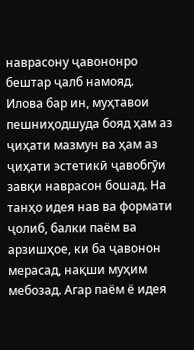наврасону ҷавононро бештар ҷалб намояд.
Илова бар ин, муҳтавои пешниҳодшуда бояд ҳам аз ҷиҳати мазмун ва ҳам аз ҷиҳати эстетикӣ ҷавобгӯи завқи наврасон бошад. На танҳо идея нав ва формати ҷолиб, балки паём ва арзишҳое, ки ба ҷавонон мерасад, нақши муҳим мебозад. Агар паём ё идея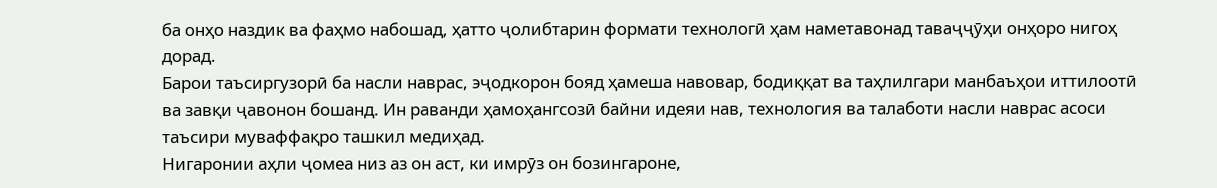ба онҳо наздик ва фаҳмо набошад, ҳатто ҷолибтарин формати технологӣ ҳам наметавонад таваҷҷӯҳи онҳоро нигоҳ дорад.
Барои таъсиргузорӣ ба насли наврас, эҷодкорон бояд ҳамеша навовар, бодиққат ва таҳлилгари манбаъҳои иттилоотӣ ва завқи ҷавонон бошанд. Ин раванди ҳамоҳангсозӣ байни идеяи нав, технология ва талаботи насли наврас асоси таъсири муваффақро ташкил медиҳад.
Нигаронии аҳли ҷомеа низ аз он аст, ки имрӯз он бозингароне,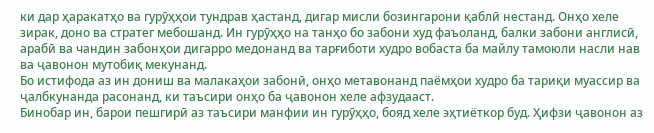ки дар ҳаракатҳо ва гурӯҳҳои тундрав ҳастанд, дигар мисли бозингарони қаблӣ нестанд. Онҳо хеле зирак, доно ва стратег мебошанд. Ин гурӯҳҳо на танҳо бо забони худ фаъоланд, балки забони англисӣ, арабӣ ва чандин забонҳои дигарро медонанд ва тарғиботи худро вобаста ба майлу тамоюли насли нав ва ҷавонон мутобиқ мекунанд.
Бо истифода аз ин дониш ва малакаҳои забонӣ, онҳо метавонанд паёмҳои худро ба тариқи муассир ва ҷалбкунанда расонанд, ки таъсири онҳо ба ҷавонон хеле афзудааст.
Бинобар ин, барои пешгирӣ аз таъсири манфии ин гурӯҳҳо, бояд хеле эҳтиёткор буд. Ҳифзи ҷавонон аз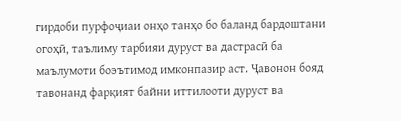гирдоби пурфоҷиаи онҳо танҳо бо баланд бардоштани огоҳӣ, таълиму тарбияи дуруст ва дастрасӣ ба маълумоти боэътимод имконпазир аст. Ҷавонон бояд тавонанд фарқият байни иттилооти дуруст ва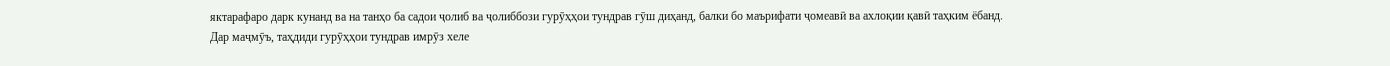яктарафаро дарк кунанд ва на танҳо ба садои ҷолиб ва ҷолиббози гурӯҳҳои тундрав гӯш диҳанд, балки бо маърифати ҷомеавӣ ва ахлоқии қавӣ таҳким ёбанд.
Дар маҷмӯъ, таҳдиди гурӯҳҳои тундрав имрӯз хеле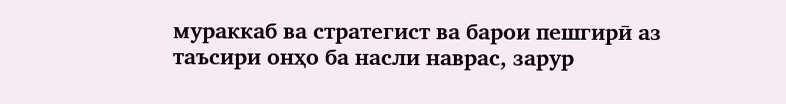мураккаб ва стратегист ва барои пешгирӣ аз таъсири онҳо ба насли наврас, зарур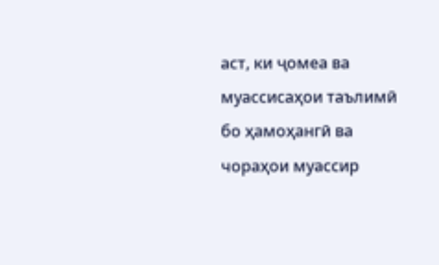аст, ки ҷомеа ва муассисаҳои таълимӣ бо ҳамоҳангӣ ва чораҳои муассир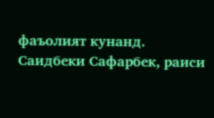фаъолият кунанд.
Саидбеки Сафарбек, раиси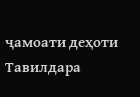ҷамоати деҳоти Тавилдара